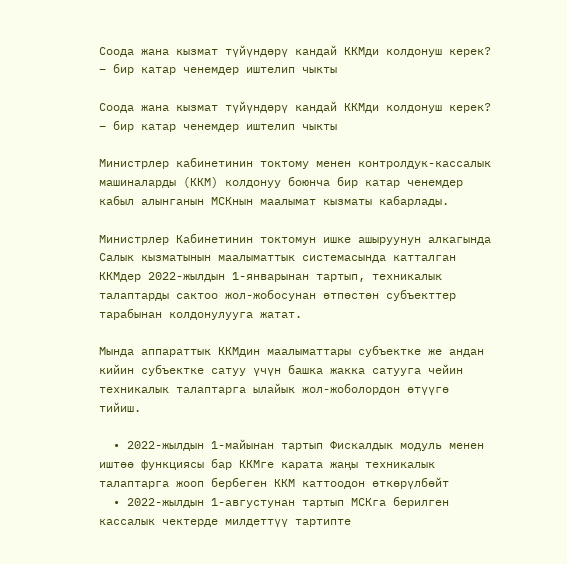Соода жана кызмат түйүндөрү кандай ККМди колдонуш керек? – бир катар ченемдер иштелип чыкты

Соода жана кызмат түйүндөрү кандай ККМди колдонуш керек? – бир катар ченемдер иштелип чыкты

Министрлер кабинетинин токтому менен контролдук-кассалык машиналарды (ККМ) колдонуу боюнча бир катар ченемдер кабыл алынганын МСКнын маалымат кызматы кабарлады.

Министрлер Кабинетинин токтомун ишке ашыруунун алкагында Салык кызматынын маалыматтык системасында катталган ККМдер 2022-жылдын 1-январынан тартып, техникалык талаптарды сактоо жол-жобосунан өтпөстөн субъекттер тарабынан колдонулууга жатат.

Мында аппараттык ККМдин маалыматтары субъектке же андан кийин субъектке сатуу үчүн башка жакка сатууга чейин техникалык талаптарга ылайык жол-жоболордон өтүүгө тийиш.

  • 2022-жылдын 1-майынан тартып Фискалдык модуль менен иштөө функциясы бар ККМге карата жаңы техникалык талаптарга жооп бербеген ККМ каттоодон өткөрүлбөйт
  • 2022-жылдын 1-августунан тартып МСКга берилген кассалык чектерде милдеттүү тартипте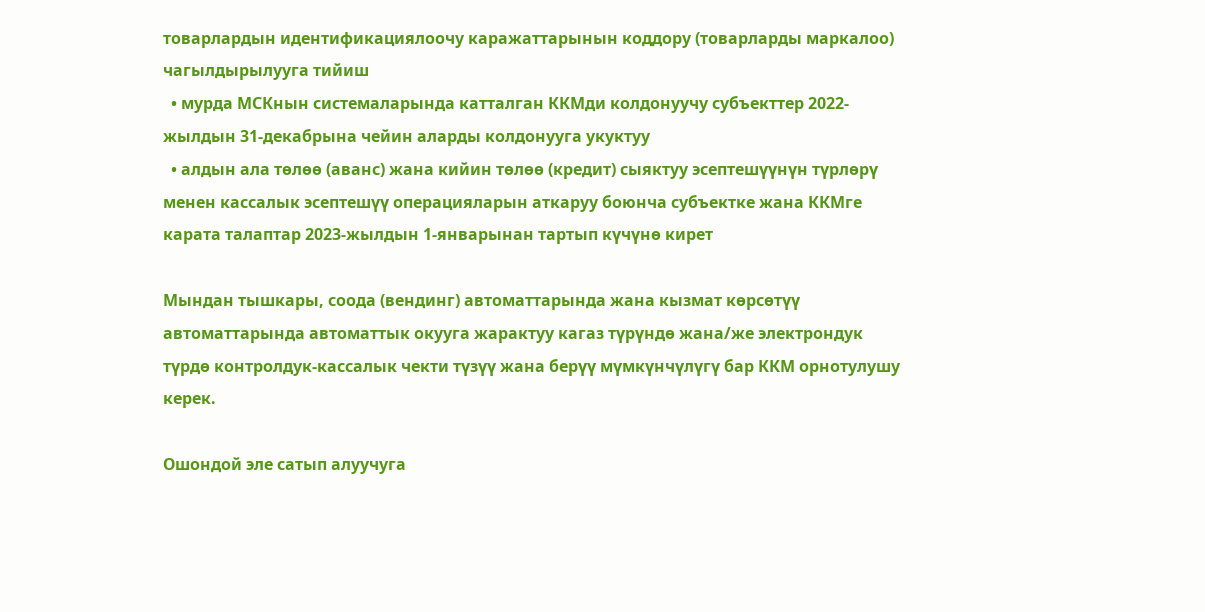товарлардын идентификациялоочу каражаттарынын коддору (товарларды маркалоо) чагылдырылууга тийиш
  • мурда МСКнын системаларында катталган ККМди колдонуучу субъекттер 2022-жылдын 31-декабрына чейин аларды колдонууга укуктуу
  • алдын ала төлөө (аванс) жана кийин төлөө (кредит) сыяктуу эсептешүүнүн түрлөрү менен кассалык эсептешүү операцияларын аткаруу боюнча субъектке жана ККМге карата талаптар 2023-жылдын 1-январынан тартып күчүнө кирет

Мындан тышкары, соода (вендинг) автоматтарында жана кызмат көрсөтүү автоматтарында автоматтык окууга жарактуу кагаз түрүндө жана/же электрондук түрдө контролдук-кассалык чекти түзүү жана берүү мүмкүнчүлүгү бар ККМ орнотулушу керек.

Ошондой эле сатып алуучуга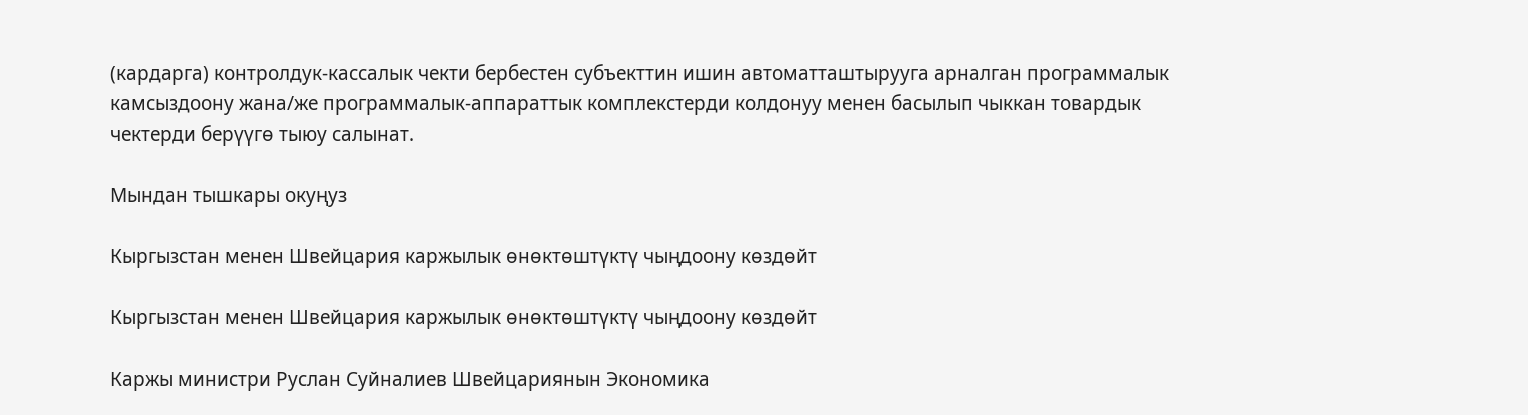(кардарга) контролдук-кассалык чекти бербестен субъекттин ишин автоматташтырууга арналган программалык камсыздоону жана/же программалык-аппараттык комплекстерди колдонуу менен басылып чыккан товардык чектерди берүүгө тыюу салынат.

Мындан тышкары окуңуз

Кыргызстан менен Швейцария каржылык өнөктөштүктү чыңдоону көздөйт

Кыргызстан менен Швейцария каржылык өнөктөштүктү чыңдоону көздөйт

Каржы министри Руслан Суйналиев Швейцариянын Экономика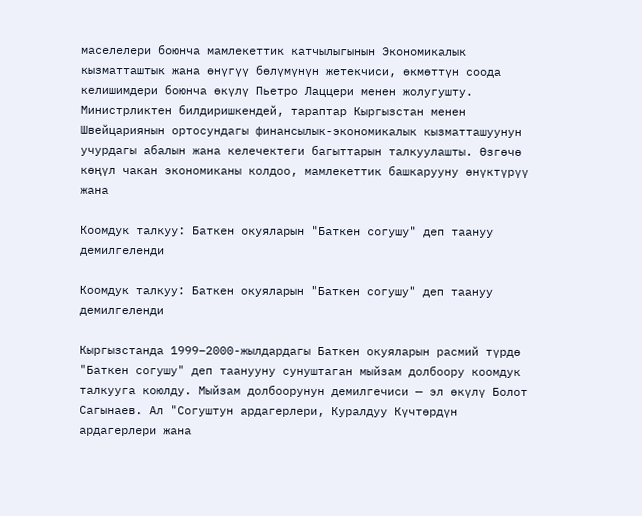маселелери боюнча мамлекеттик катчылыгынын Экономикалык кызматташтык жана өнүгүү бөлүмүнүн жетекчиси, өкмөттүн соода келишимдери боюнча өкүлү Пьетро Лаццери менен жолугушту. Министрликтен билдиришкендей, тараптар Кыргызстан менен Швейцариянын ортосундагы финансылык-экономикалык кызматташуунун учурдагы абалын жана келечектеги багыттарын талкуулашты. Өзгөчө көңүл чакан экономиканы колдоо, мамлекеттик башкарууну өнүктүрүү жана

Коомдук талкуу: Баткен окуяларын "Баткен согушу" деп таануу демилгеленди

Коомдук талкуу: Баткен окуяларын "Баткен согушу" деп таануу демилгеленди

Кыргызстанда 1999–2000-жылдардагы Баткен окуяларын расмий түрдө "Баткен согушу" деп таанууну сунуштаган мыйзам долбоору коомдук талкууга коюлду. Мыйзам долбоорунун демилгечиси — эл өкүлү Болот Сагынаев. Ал "Согуштун ардагерлери, Куралдуу Күчтөрдүн ардагерлери жана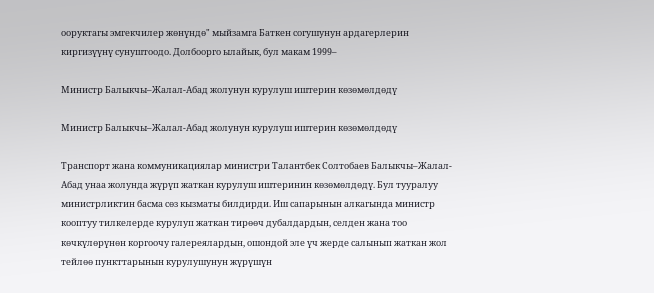ооруктагы эмгекчилер жөнүндө" мыйзамга Баткен согушунун ардагерлерин киргизүүнү сунуштоодо. Долбоорго ылайык, бул макам 1999–

Министр Балыкчы–Жалал-Абад жолунун курулуш иштерин көзөмөлдөдү

Министр Балыкчы–Жалал-Абад жолунун курулуш иштерин көзөмөлдөдү

Транспорт жана коммуникациялар министри Талантбек Солтобаев Балыкчы–Жалал-Абад унаа жолунда жүрүп жаткан курулуш иштеринин көзөмөлдөдү. Бул тууралуу министрликтин басма сөз кызматы билдирди. Иш сапарынын алкагында министр кооптуу тилкелерде курулуп жаткан тирөөч дубалдардын, селден жана тоо көчкүлөрүнөн коргоочу галереялардын, ошондой эле үч жерде салынып жаткан жол тейлөө пункттарынын курулушунун жүрүшүн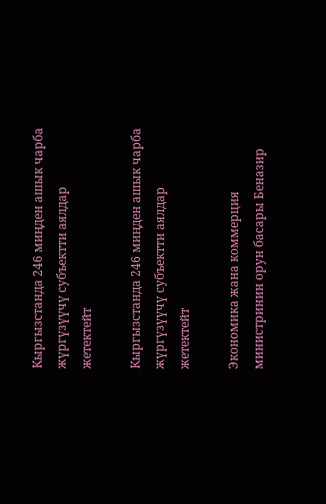Кыргызстанда 246 миңден ашык чарба жүргүзүүчү субъектти аялдар жетектейт

Кыргызстанда 246 миңден ашык чарба жүргүзүүчү субъектти аялдар жетектейт

Экономика жана коммерция министринин орун басары Беназир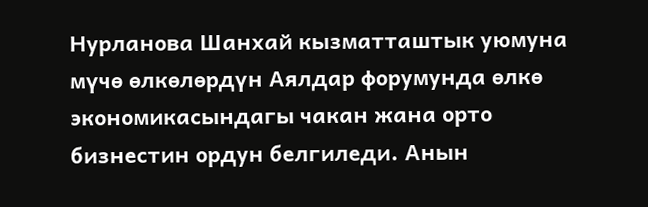Нурланова Шанхай кызматташтык уюмуна мүчө өлкөлөрдүн Аялдар форумунда өлкө экономикасындагы чакан жана орто бизнестин ордун белгиледи. Анын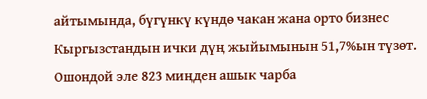айтымында, бүгүнкү күндө чакан жана орто бизнес Кыргызстандын ички дүң жыйымынын 51,7%ын түзөт. Ошондой эле 823 миңден ашык чарба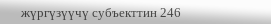жүргүзүүчү субъекттин 246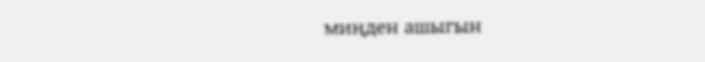миңден ашыгын